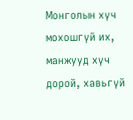Монголын хүч мохошгүй их, манжууд хүч дорой, хавьгүй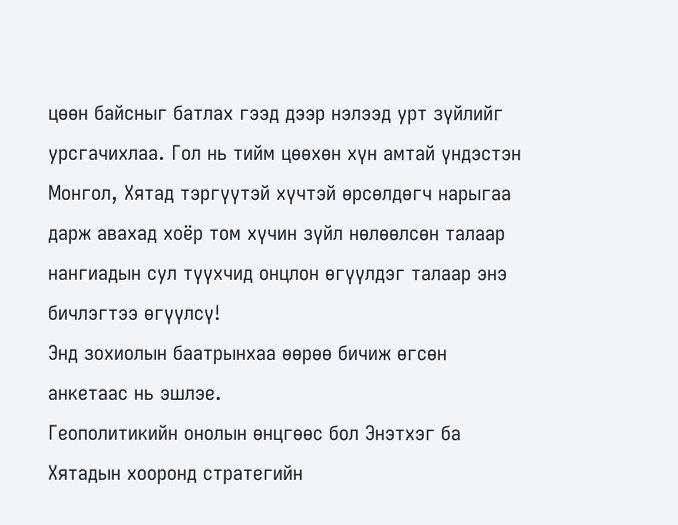цөөн байсныг батлах гээд дээр нэлээд урт зүйлийг урсгачихлаа. Гол нь тийм цөөхөн хүн амтай үндэстэн Монгол, Хятад тэргүүтэй хүчтэй өрсөлдөгч нарыгаа дарж авахад хоёр том хүчин зүйл нөлөөлсөн талаар нангиадын сул түүхчид онцлон өгүүлдэг талаар энэ бичлэгтээ өгүүлсү!
Энд зохиолын баатрынхаа өөрөө бичиж өгсөн анкетаас нь эшлэе.
Геополитикийн онолын өнцгөөс бол Энэтхэг ба Хятадын хооронд стратегийн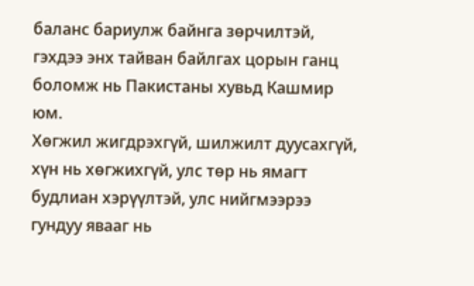баланс бариулж байнга зөрчилтэй, гэхдээ энх тайван байлгах цорын ганц боломж нь Пакистаны хувьд Кашмир юм.
Хөгжил жигдрэхгүй, шилжилт дуусахгүй, хүн нь хөгжихгүй, улс төр нь ямагт будлиан хэрүүлтэй, улс нийгмээрээ гундуу явааг нь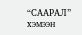“СААРАЛ” хэмээн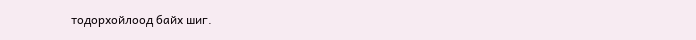тодорхойлоод байх шиг.